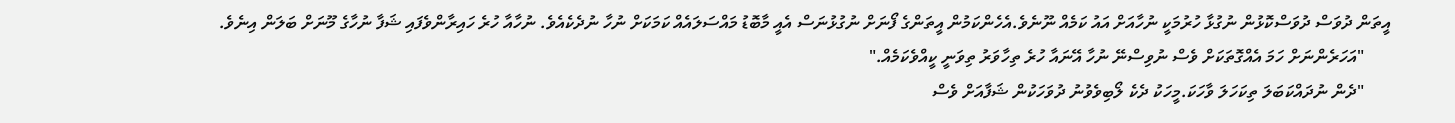އީތަން ދުވަސް ދުވަސްކޮޅުން ނުގުޅާ ހުރުމަކީ ނުހާއަށް އައު ކަމެއް ނޫނެވެ.އެހެންކަމުން އީތަންގެ ފޯނަށް ނުގުޅުނަސް އެއީ މާބޮޑު މައްސަލައެއް ކަމަކަށް ނުހާ ނުދެކެއެވެ. ނުހާއާ ހުރެ ހައިރާންވެފައި ޝަފާ ނުހާގެ މޫނަށް ބަލަން އިނެވެ.
      "އަހަރެންނަށް ހަމަ އެއްގޮތަކަށް ވެސް ނުވިސްނޭ ނުހާ އޭނައާ ހުރެ ތިހާވަރު ތިވަނީ ކީއްވެކަމެއް."
      "ދެން ނުދައްކަބަލަ ތިކަހަލަ ވާހަކަ.މީހަކު ދެކެ ލޯބިވެވުނު ދުވަހަކުން ޝަފާއަށް ވެސް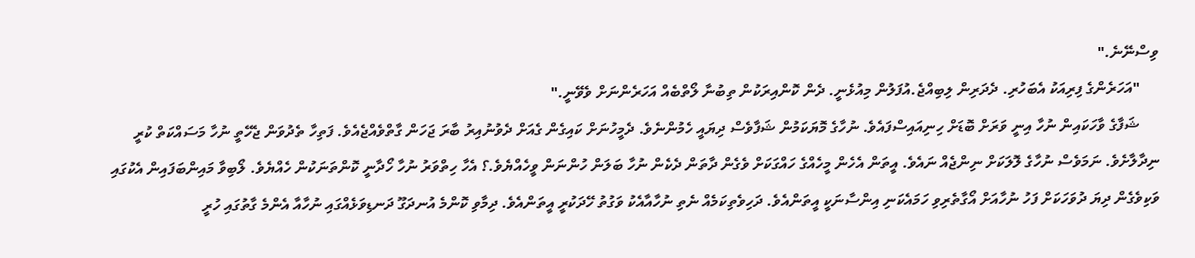ވިސްނޭނެ."
     "އަހަރެންގެ ފިރިއަކު އެބަހުރި. ދެދަރިން ލިބިއްޖެ.އުފަލުން މިއުޅެނީ. ދެން ކޮންއިރަކުން ތިބުނާ ލޯތްބެއް އަހަރެންނަށް ވެވޭނީ."
     ޝަފާގެ ވާހަކައިން ނުހާ އިނީ ވަރަށް ބޮޑަށް ހިނިއައިސްފައެވެ. ނުހާގެ މޮޔަކަމުން ޝަފާވެސް ދިޔައީ ހެމުންނެވެ. ދެމީހުނަށް ކައިގެން ގެއަށް ދެވުނުއިރު ބާރަ ޖަހަން ގާތްވެއްޖެއެވެ. ފަތިހާ ތެދުވަން ޖެހޭތީ ނުހާ މަސައްކަތް ކުރީ ނިދާލާށެވެ. ނަމަވެސް ނުހާގެ ލޮލަކަށް ނިންޖެއް ނައެވެ. އީތަން އެހެން މީހެއްގެ ހައްގަކަށް ވެގެން ދާތަން ދެކެން ނުހާ ބަލަން ހުންނަން ވީހެއްޔެވެ.؟ އެހާ ހިތްވަރު ނުހާ ހޯދާނީ ކޮންތަނަކުން ހެއްޔެވެ. ލޯބިވާ މައިންބަފައިން އެކުގައި ވަކިވެގެން ދިޔަ ދުވަހަކަށް ފަހު ނުހާއަށް އޯގާތެރިވި ހަމައެކަނި އިންސާނަކީ އީތަންއެވެ. ދަހިވެތިކަމެއް ނެތި ނުހާއާއެކު ވަގުތު ހޭދަކުރީ އީތަންއެވެ. ދިމާވި ކޮންމެ އުނދަގޫ ދަނޑިވަޅެއްގައި ނުހާއާ އެންމެ ގާތުގައި ހުރީ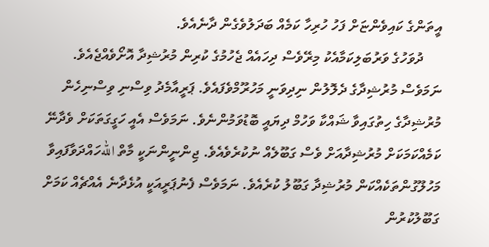އީތަންގެ ކައިވެންޏަށް ފަހު ހުރިހާ ކަމެއް ބަދަލުވެގެން ދާނެއެވެ.
     ދުވަހުގެ ވަރުބަލިކަމާއެކު މިރޭވެސް ދިހައެއް ޖެހުމުގެ ކުރިން މުރުޝިދާ އޮށޯވެއްޖެއެވެ. ނަމަވެސް މުރުޝިދާގެ ދެލޮލުން ނިދިވަނީ މަހުރޫމްވެފައެވެ. ޕަރީއާމެދު ވިސްނި ވިސްނިހެން މުރުޝިދާގެ ހިތުގައިވާ ޝައްކާ ވަހުމް ދިޔައީ ބޮޑުވަމުންނެވެ. ނަމަވެސް އެއީ ހަގީގަތަކަށް ވެދާނޭ ކަމެއްކަމަކަށް މުރުޝިދާއަށް ވެސް ގަބޫލެއް ނުކުރެވެއެވެ. ޖިންނީންނަކީ މާތް اللهހައްދަވާފައިވާ މަހުލޫގުންތަކެއްކަން މުރުޝިދާ ގަބޫލު ކުރެއެވެ. ނަމަވެސް ފެނުޕަރީއަކީ އުޅެދާނެ އެއްޗެއް ކަމަށް ގަބޫލުކުރުން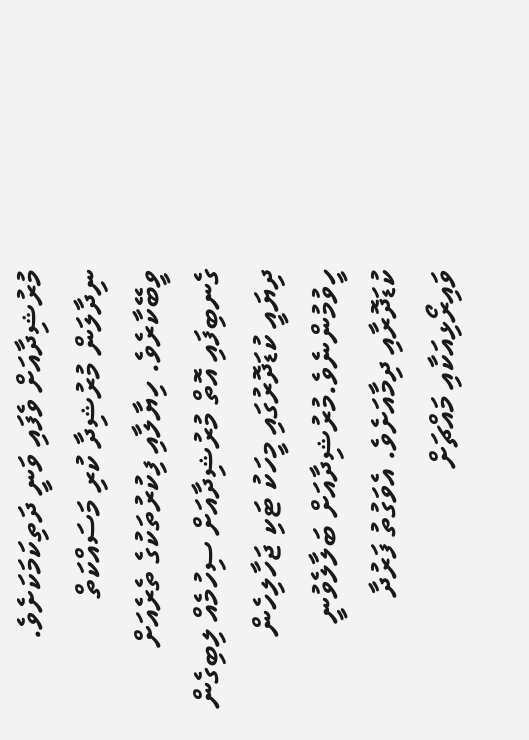މުރުޝިދާއަށް ވެފައި ވަނީ ދަތިކަމަކަށެވެ. ނިދާލަން މުރުޝިދާ ކުރި މަސައްކަތް ވީބޭކާރެވެ. ހިޔާލާއި ފިކުރުތަކުގެ ތެރެއަށް ގެނބިފައި އޮތް މުރުޝިދާއަށް ސިހުމެއް ލިބިގެން ދިޔައީ ކުޑަދޮރުގައި މީހަކު ޓަކި ޖަހާލިހެން ހީވުމުންނެވެ.މުރުޝިދާއަށް ބަލާލެވުނީ ކުޑަދޮރާއި ދިމާއަށެވެ. އެވަގުތު ފަރުދާ ވައިރޯޅިއަކާއި މައްޗަށް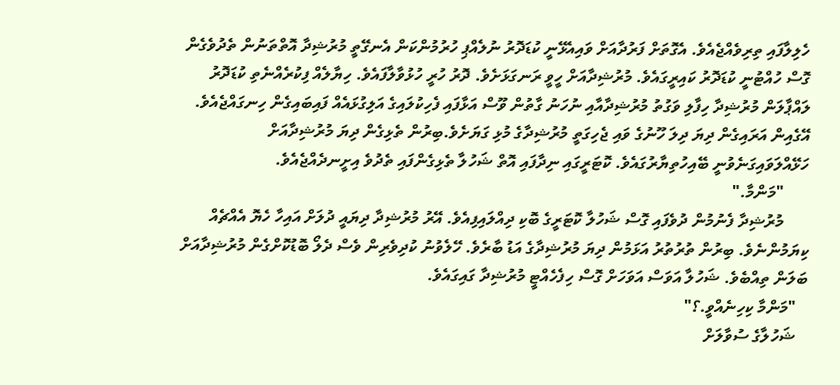ހެލިލާފައި ތިރިވެއްޖެއެވެ. އެގޮތަށް ފަރުދާއަށް ވައިއެޅޭނީ ކުޑަދޮރު ނުލެއްޕި ހުރުމުންކަން އެނގޭތީ މުރުޝިދާ އޮތްތަނުން ތެދުވެގެން ގޮސް ހުއްޓުނީ ކުޑަދޮރު ކައިރީގައެވެ. މުރުޝިދާއަށް ހީވީ ރަނގަޅަށެވެ. ދޮރު ހުރީ ހުޅުވާލާފައެވެ. ހިޔާލެއް ފިކުރެއްނެތި ކުޑަދޮރު ލައްޕާލަން މުރުޝިދާ ހިފާލި ވަގުތު މުރުޝިދާއާއި ނުހަނު ގާތުން ވޫސް އަޅާފައި ފެހިކުލައިގެ އަލިގުޅައެއް ފައިބައިގެން ހިނގައްޖެއެވެ. އޭގެއިން އަރައިގެން ދިޔަ ދިލަ ހޫނުގެ ވައި ޖެހިގަތީ މުރުޝިދާގެ މުޅި ގަޔަށެވެ.ބިރުން ތެޅިގެން ދިޔަ މުރުޝިދާއަށް ހަޅޭއްލަވައިގަނެވުނީ ބޭއިހުތިޔާރުގައެވެ. ކޮޓަރީގައި ނިދާފައި އޮތް ޝަހުލާ ތެޅިގެންފައި ތެދުވެ އިށީނދެއްޖެއެވެ.
      "މަންމާ."
      މުރުޝިދާ ފެނުމުން ދުވެފައި ގޮސް ޝަހުލާ ކޮޓަރީގެ ބޮކި ދިއްލައިފިއެވެ. އޭރު މުރުޝިދާ ދިޔައީ ދުލަށް އައިހާ ހެޔޮ އެއްޗެއް ކިޔަމުންނެވެ. ބިރުން ތުރުތުރު އަޅަމުން ދިޔަ މުރުޝިދާގެ އަޑު ބާރެވެ. ހޭލެވުނު ކުދިވެރިން ވެސް ދެލޯ ބޮޑުކޮށްގެން މުރުޝިދާއަށް ބަލަން ތިއްބެވެ. ޝަހުލާ އަވަސް އަވަހަށް ގޮސް ހިފެހެއްޓީ މުރުޝިދާ ގައިގައެވެ.
   "މަންމާ ކިހިނެއްވީ.؟"
   ޝަހުލާގެ ސުވާލަށް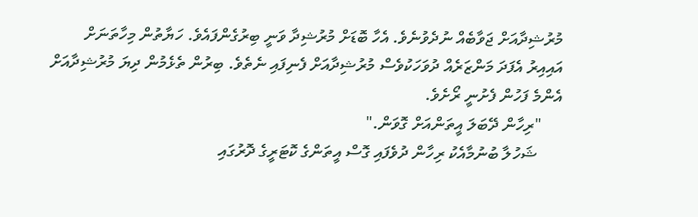މުރުޝިދާއަށް ޖަވާބެއް ނުދެވުނެވެ. އެހާ ބޮޑަށް މުރުޝިދާ ވަނީ ބިރުގެންފައެވެ. ހަޔާތުން މިހާތަނަށް އައިއިރު އެފަދަ މަންޒަރެއް ދުވަހަކުވެސް މުރުޝިދާއަށް ފެނިފައި ނެތެވެ. ބިރުން ތެޅެމުން ދިޔަ މުރުޝިދާއަށް އެންމެ ފަހުން ފެށުނީ ރޯށެވެ.
     "ރިހާން ދޭބަލަ އީތަންއަށް ގޮވަން."
      ޝަހުލާ ބުނުމާއެކު ރިހާން ދުވެފައި ގޮސް އީތަންގެ ކޮޓަރީގެ ދޮރުގައި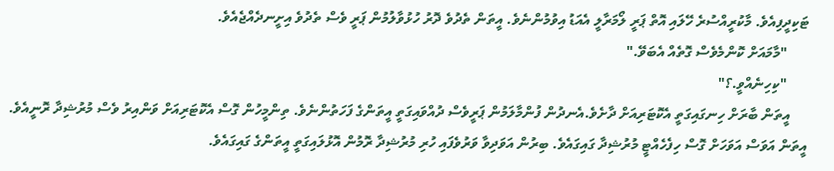ޓަކިދީފިއެވެ. މާކުރީއްސުރެ ހޭލައި އޮތް ޕަރީ ލޯމަރާލީ އެއަޑު އިވުމުންނެވެ. އީތަން ތެދުވެ ދޮރު ހުޅުވާލުމުން ޕަރީ ވެސް ތެދުވެ އިށީނދެއްޖެއެވެ.
      "މާމައަށް ކޮންމެވެސް ގޮތެއް އެބަވޭ."
      "ކިހިނެއްވީ.؟"
     އީތަން ބާރަށް ހިނގައިގަތީ އެކޮޓަރިއަށް ދާށެވެ.އެނދުން ފުންމާލަމުން ޕަރީވެސް ދުއްވައިގަތީ އީތަންގެ ފަހަތުންނެވެ. ތިންމީހުން ގޮސް އެކޮޓަރިއަށް ވަންއިރު ވެސް މުރުޝިދާ ރޮނީއެވެ. އީތަން އަވަސް އަވަހަށް ގޮސް ހިފެހެއްޓީ މުރުޝިދާ ގައިގައެވެ. ބިރުން އަވަދިވާ ވަރުވެފައި ހުރި މުރުޝިދާ ރޮމުން އޮޅުލައިގަތީ އީތަންގެ ގައިގައެވެ.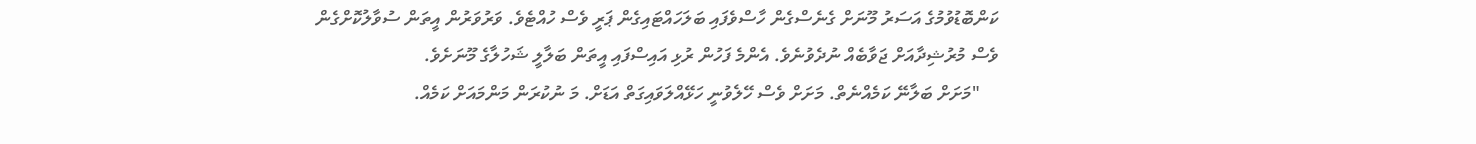ކަންބޮޑުވުމުގެ އަސަރު މޫނަށް ގެނެސްގެން ހާސްވެފައި ބަލަހައްޓައިގެން ޕަރީ ވެސް ހުއްޓެވެ. ވަރުވަރުން އީތަން ސުވާލުކޮށްގެން ވެސް މުރުޝިދާއަށް ޖަވާބެއް ނުދެވުނެވެ. އެންމެ ފަހުން ރުޅި އައިސްފައި އީތަން ބަލާލީ ޝަހުލާގެ މޫނަށެވެ.
    "މަށަށް ބަލާނޭ ކަމެއްނެތް. މަށަށް ވެސް ހޭލެވުނީ ހަޅޭއްލަވައިގަތް އަޑަށް. މަ ނުކުރަން މަންމައަށް ކަމެއް.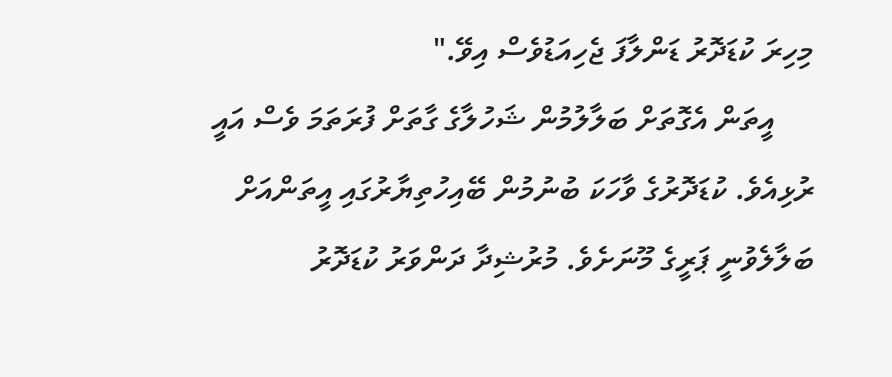މިހިރަ ކުޑަދޮރު ޑަންލާފަ ޖެހިއަޑުވެސް އިވޭ."
     އީތަން އެގޮތަށް ބަލާލުމުން ޝަހުލާގެ ގާތަށް ފުރަތަމަ ވެސް އައީ ރުޅިއެވެ. ކުޑަދޮރުގެ ވާހަކަ ބުނުމުން ބޭއިހުތިޔާރުގައި އީތަންއަށް ބަލާލެވުނީ ޕަރީގެ މޫނަށެވެ. މުރުޝިދާ ދަންވަރު ކުޑަދޮރު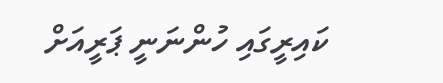ކައިރީގައި ހުންނަނީ ޕަރީއަށް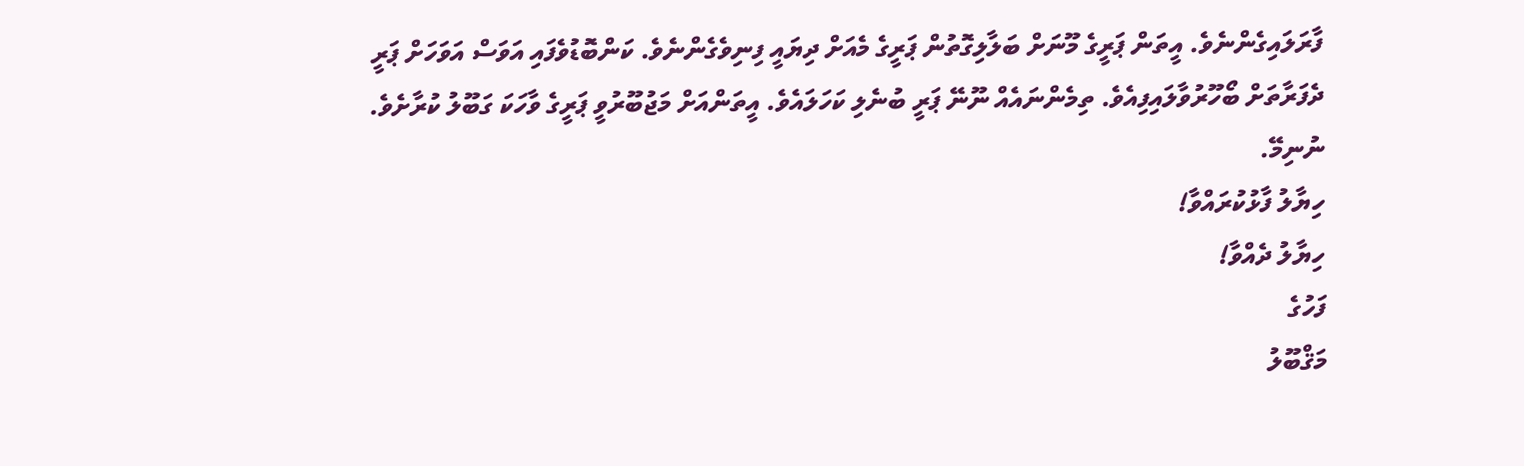ފާރަލައިގެންނެވެ. އީތަން ޕަރީގެ މޫނަށް ބަލާލިގޮތުން ޕަރީގެ މެއަށް ދިޔައީ ފިނިވެގެންނެވެ. ކަންބޮޑުވެފައި އަވަސް އަވަހަށް ޕަރީ ދެފަރާތަށް ބޯހޫރުވާލައިފިއެވެ. ތިމެންނައެއް ނޫނޭ ޕަރީ ބުނެލި ކަހަލައެވެ. އީތަންއަށް މަޖުބޫރުވީ ޕަރީގެ ވާހަކަ ގަބޫލު ކުރާށެވެ.
ނުނިމޭ.
ހިޔާލު ފާޅުކުރައްވާ!
ހިޔާލު ދެއްވާ!
ފަހުގެ
މަޤްބޫލު